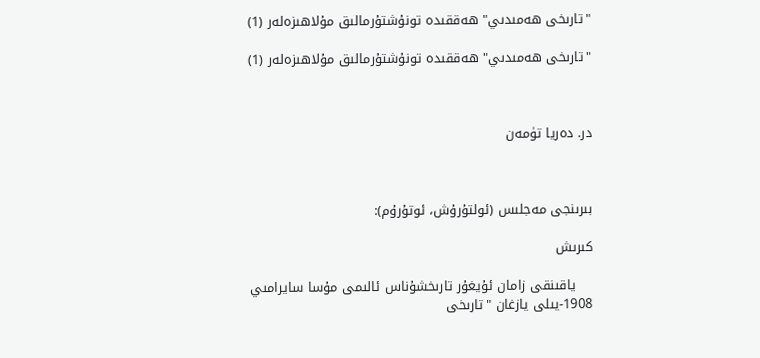"تارىخى ھەمىدىي" ھەققىدە تونۇشتۇرمالىق مۇلاھىزەلەر (1)

"تارىخى ھەمىدىي" ھەققىدە تونۇشتۇرمالىق مۇلاھىزەلەر (1)



در. دەريا تۈمەن



بىرىنجى مەجلىس (ئولتۇرۇش، ئوتۇرۇم):

كىرىش

    ياقىنقى زامان ئۇيغۇر تارىخشۇناس ئالىمى مۇسا سايرامىي  1908-يىلى يازغان "تارىخى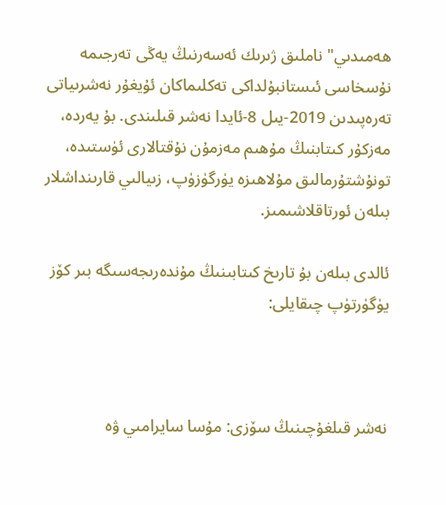ھەمىدىي" ناملىق ژىرىك ئەسەرنىڭ يەڭى تەرجىمە نۇسخاسى ئىستانبۇلداكى تەكلىماكان ئۇيغۇر نەشرىياتى تەرەپىدىن 2019-يىل 8-ئايدا نەشر قىلىندى. بۇ يەردە، مەزكۇر كىتابنىڭ مۇھىم مەزمۇن نۇقتالارى ئۈستىدە، تونۇشتۇرمالىق مۇلاھىزە يۈرگۈزۈپ، زىيالىي قارىنداشلار بىلەن ئورتاقلاشىمىز.

ئالدى بىلەن بۇ تارىخ كىتابىنىڭ مۇندەرىجەسىگە بىر كۆز يۈگۈرتۈپ چىقايلى:



نەشر قىلغۇچىنىڭ سۆزى: مۇسا سايرامىي ۋە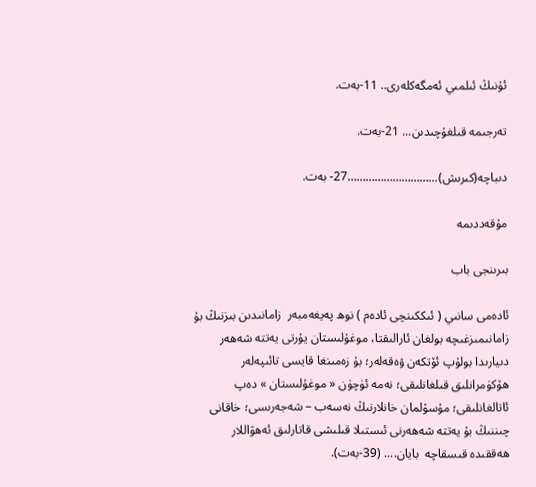ئۇنىڭ ئىلمىي ئەمگەكلەرى.. 11-بەت.

تەرجىمە قىلغۇچىدىن... 21-بەت.

دىباچە(كىرىش)...………………………27- بەت.

مۇقەددىمە

بىرىنجى باب

ئادەمى سانىي ( ئىككىنچى ئادەم ) نوھ پەيغەمبەر  زامانىدىن بىزنىڭ بۇ زامانىمىزغىچە بولغان ئارالىقتا، موغۇلىستان يۇرتى يەتتە شەھەر دىيارىدا بولۇپ ئۆتكەن ۋەقەلەر؛ بۇ زەمىنغا قايسى تائىپەلەر ھۆكۈمرانلىق قىلغانلىقى؛ نەمە ئۈچۈن « موغۇلىستان » دەپ ئاتالغانلىقى؛ مۇسۇلمان خانلارنىڭ نەسەب – شەجەرىسى؛ خاقانى چىننىڭ بۇ يەتتە شەھەرنى ئىستىلا قىلىشى قاتارلىق ئەھۋاللار ھەققىدە قىسقاچە  بايان.... (39-بەت).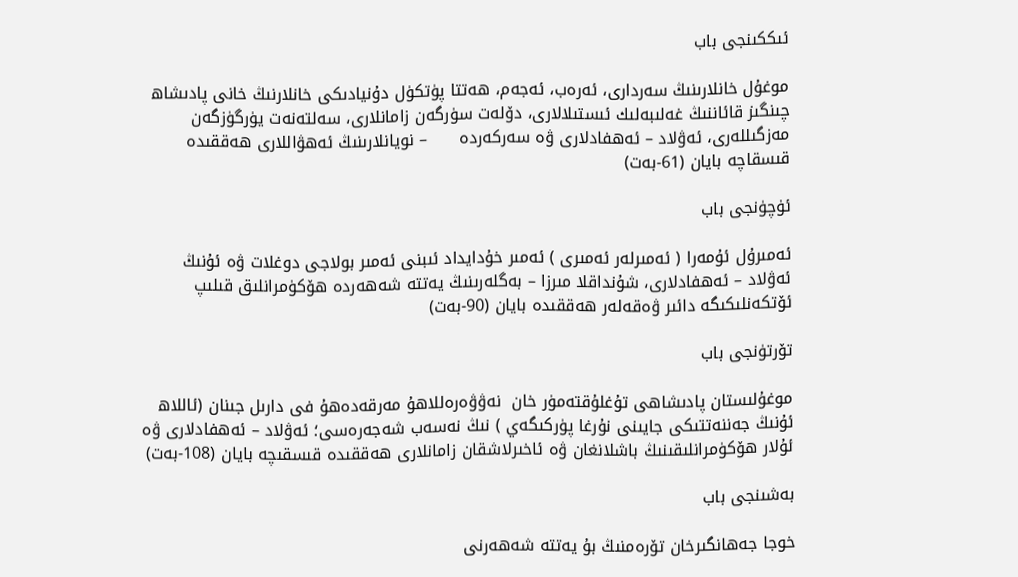ئىككىنجى باب

موغۇل خانلارىنىڭ سەردارى، ئەرەب، ئەجەم، ھەتتا پۈتكۈل دۇنيادىكى خانلارنىڭ خانى پادىشاھ چىنگىز قائاننىڭ غەلىبەلىك ئىستىلالارى، دۆلەت سۈرگەن زامانلارى، سەلتەنەت يۈرگۈزگەن مەزگىللەرى، ئەۋلاد – ئەھفادلارى ۋە سەركەردە      – نويانلارىنىڭ ئەھۋاللارى ھەققىدە قىسقاچە بايان (61-بەت)

ئۈچۈنجى باب

ئەمىرۇل ئۇمەرا ( ئەمىرلەر ئەمىرى ) ئەمىر خۇدايداد ئىبنى ئەمىر بولاجى دوغلات ۋە ئۇنىڭ ئەۋلاد – ئەھفادلارى، شۇنداقلا مىرزا – بەگلەرىنىڭ يەتتە شەھەردە ھۆكۈمرانلىق قىلىپ ئۆتكەنلىكىگە دائىر ۋەقەلەر ھەققىدە بايان (90-بەت)

تۆرتۈنجى باب

موغۇلىستان پادىشاھى تۇغلۇقتەمۈر خان  نەۋۋەرەللاھۇ مەرقەدەھۇ فى دارىل جىنان (ئاللاھ ئۇنىڭ جەننەتتىكى جايىنى نۇرغا پۈركىگەي ) نىڭ نەسەب شەجەرەسى؛ ئەۋلاد – ئەھفادلارى ۋە ئۇلار ھۆكۈمرانلىقىنىڭ باشلانغان ۋە ئاخىرلاشقان زامانلارى ھەققىدە قىسقىچە بايان (108-بەت)

بەشىنجى باب

خوجا جەھانگىرخان تۆرەمنىڭ بۇ يەتتە شەھەرنى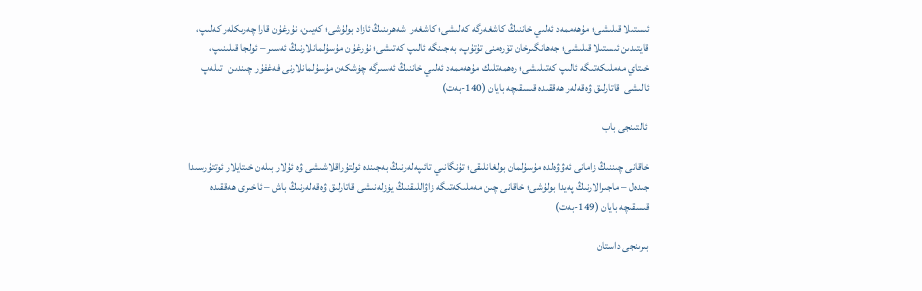ئىستىلا قىلىشى؛ مۇھەممەد ئەلىي خاننىڭ كاشغەرگە كەلىشى؛ كاشغەر  شەھرىنىڭ ئازاد بولۇشى؛ كەيىن، نۇرغۇن قارا چەرىكلەر كەلىپ، قايتىدىن ئىستىلا قىلىشى؛ جەھانگىرخان تۆرەمنى تۇتۇپ، بەجىنگە ئالىپ كەتىشى؛ نۇرغۇن مۇسۇلمانلارنىڭ ئەسىر – ئولجا قىلىنىپ، خىتاي مەملىكەتىگە ئالىپ كەتىلىشى؛ رەھمەتلىك مۇھەممەد ئەلىي خاننىڭ ئەسىرگە چۈشكەن مۇسۇلمانلارنى فەغفۇر چىندىن   تىلەپ ئالىشى  قاتارلىق ۋەقەلەر ھەققىدە قىسقىچە بايان (140-بەت)

 ئالتىنجى باب

خاقانى چىننىڭ زامانى ئەۋۋەلدە مۇسۇلمان بولغانلىقى؛ تۇنگانىي تائىپەلەرنىڭ بەجىندە ئولتۇراقلاشىشى ۋە ئۇلار بىلەن خىتايلار ئوتتۇرسىدا جىدەل – ماجىرالارنىڭ پەيدا بولۇشى؛ خاقانى چىن مەملىكەتىگە زاۋاللىقنىڭ يۈزلەنىشى قاتارلىق ۋەقەلەرنىڭ باش – ئاخىرى ھەققىدە قىسقىچە بايان (149-بەت)

بىرىنجى داستان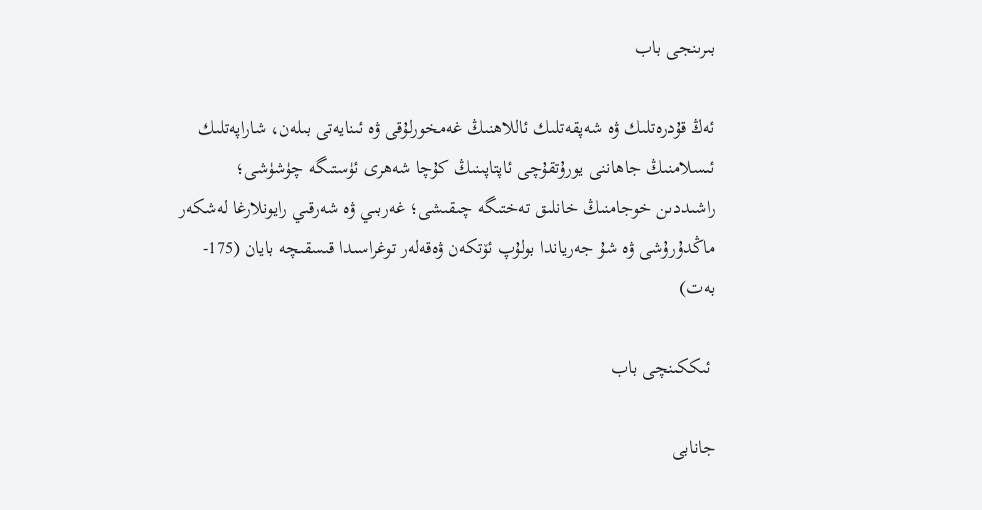بىرىنجى باب

ئەڭ قۇدرەتلىك ۋە شەپقەتلىك ئاللاھنىڭ غەمخورلۇقى ۋە ئىنايەتى بىلەن، شاراپەتلىك ئىسلامنىڭ جاھاننى يورۇتقۇچى ئاپتاپىنىڭ كۇچا شەھرى ئۈستىگە چۈشۈشى؛ راشىددىن خوجامنىڭ خانلىق تەختىگە چىقىشى؛ غەربىي ۋە شەرقىي رايونلارغا لەشكەر ماڭدۇرۇشى ۋە شۇ جەرياندا بولۇپ ئۆتكەن ۋەقەلەر توغراسىدا قىسقىچە بايان (175-بەت)

 ئىككىنچى باب

جانابى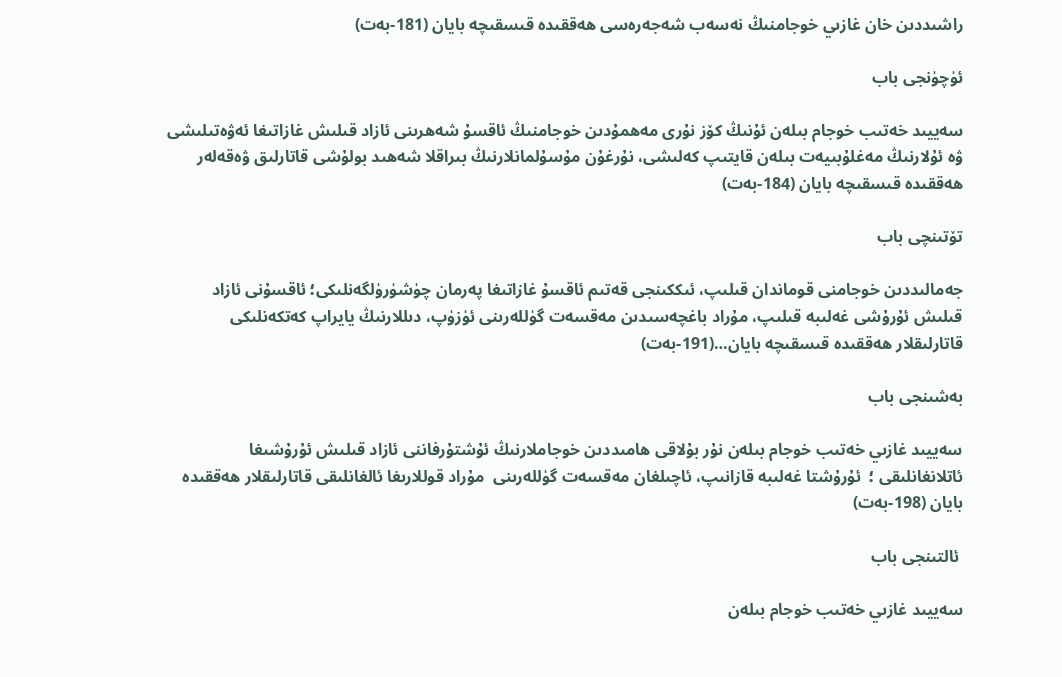راشىددىن خان غازىي خوجامنىڭ نەسەب شەجەرەسى ھەققىدە قىسقىچە بايان (181-بەت)

ئۈچۈنجى باب

سەييىد خەتىب خوجام بىلەن ئۇنىڭ كۆز نۇرى مەھمۇدىن خوجامنىڭ ئاقسۇ شەھرىنى ئازاد قىلىش غازاتىغا ئەۋەتىلىشى ۋە ئۇلارنىڭ مەغلۇبىيەت بىلەن قايتىپ كەلىشى، نۇرغۇن مۇسۇلمانلارنىڭ بىراقلا شەھىد بولۇشى قاتارلىق ۋەقەلەر ھەققىدە قىسقىچە بايان (184-بەت)

تۆتىنچى باب

جەمالىددىن خوجامنى قوماندان قىلىپ، ئىككىنجى قەتىم ئاقسۇ غازاتىغا پەرمان چۈشۈرۈلگەنلىكى؛ ئاقسۇنى ئازاد قىلىش ئۇرۇشى غەلىبە قىلىپ، مۇراد باغچەسىدىن مەقسەت گۈللەرىنى ئۈزۈپ، دىللارنىڭ يايراپ كەتكەنلىكى قاتارلىقلار ھەققىدە قىسقىچە بايان…(191-بەت)

بەشىنجى باب

سەييىد غازىي خەتىب خوجام بىلەن نۇر بۇلاقى ھامىددىن خوجاملارنىڭ ئۇشتۇرفاننى ئازاد قىلىش ئۇرۇشىغا ئاتلانغانلىقى ؛  ئۇرۇشتا غەلىبە قازانىپ، ئاچىلغان مەقسەت گۈللەرىنى  مۇراد قوللارىغا ئالغانلىقى قاتارلىقلار ھەققىدە بايان (198-بەت)

 ئالتىنجى باب

سەييىد غازىي خەتىب خوجام بىلەن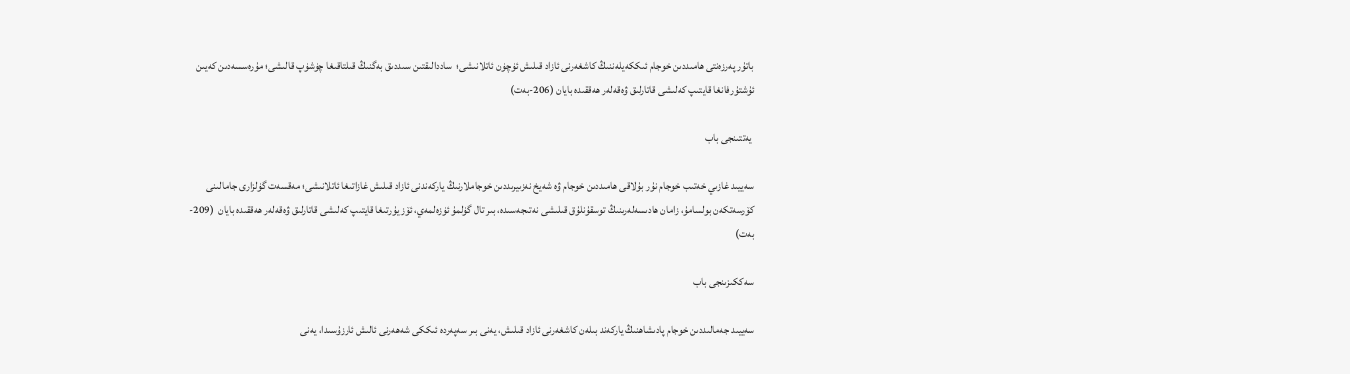باتۇر پەرزەنتى ھامىددىن خوجام ئىككەيلەننىڭ كاشغەرنى ئازاد قىلىش ئۈچۈن ئاتلانىشى؛  ساددالىقتىن سىددىق بەگنىڭ قىلتاقىغا چۈشۈپ قالىشى؛ مۇرەسسەدىن كەيىن ئۇشتۇرفانغا قايتىپ كەلىشى قاتارلىق ۋەقەلەر ھەققىدە بايان (206-بەت)

 يەتتىنجى باب

سەييىد غازىي خەتىب خوجام نۇر بۇلاقى ھامىددىن خوجام ۋە شەيخ نەزىيرىددىن خوجاملارنىڭ ياركەندنى ئازاد قىلىش غازاتىغا ئاتلانىشى؛ مەقسەت گۈلزارى جامالىنى كۆرسەتكەن بولسامۇ، زامان ھادىسەلەرىنىڭ توسقۇنلۇق قىلىشى نەتىجەسىدە، بىر تال گۈلمۇ ئۈزەلمەي، ئۆز يۇرتىغا قايتىپ كەلىشى قاتارلىق ۋەقەلەر ھەققىدە بايان  (209-بەت)

سەككىزىنجى باب

سەييىد جەمالىددىن خوجام پادىشاھنىڭ ياركەند بىلەن كاشغەرنى ئازاد قىلىش، يەنى بىر سەپەردە ئىككى شەھەرنى ئالىش ئارزۇسىدا، يەنى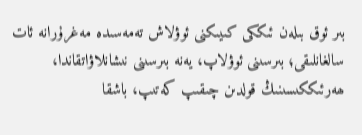بىر ئوق بىلەن ئىككى كىيىكنى ئوۋلاش تەمەسىدە مەغرۇرانە ئات سالغانلىقى؛ بىرسىنى ئوۋلاپ، يەنە بىرسىنى نىشانلاۋاتقاندا، ھەرئىككىسىنىڭ قولدىن چىقىپ كەتىپ، باشقا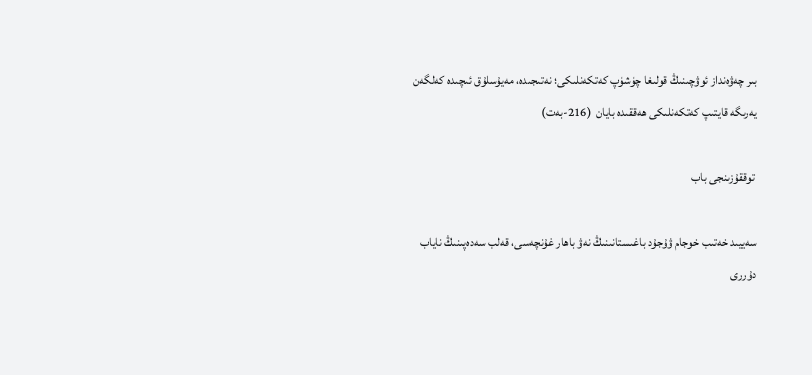بىر چەۋەنداز ئوۋچىنىڭ قولىغا چۈشۈپ كەتكەنلىكى؛ نەتىجىدە، مەيۇسلۇق ئىچىدە كەلگەن يەرىگە قايتىپ كەتكەنلىكى ھەققىدە بايان  (216-بەت)

 توققۇزىنجى باب

سەييىد خەتىب خوجام ۋۇجۇد باغىستانىنىڭ نەۋ باھار غۇنچەسى، قەلب سەدەپىنىڭ ناياب دۇررى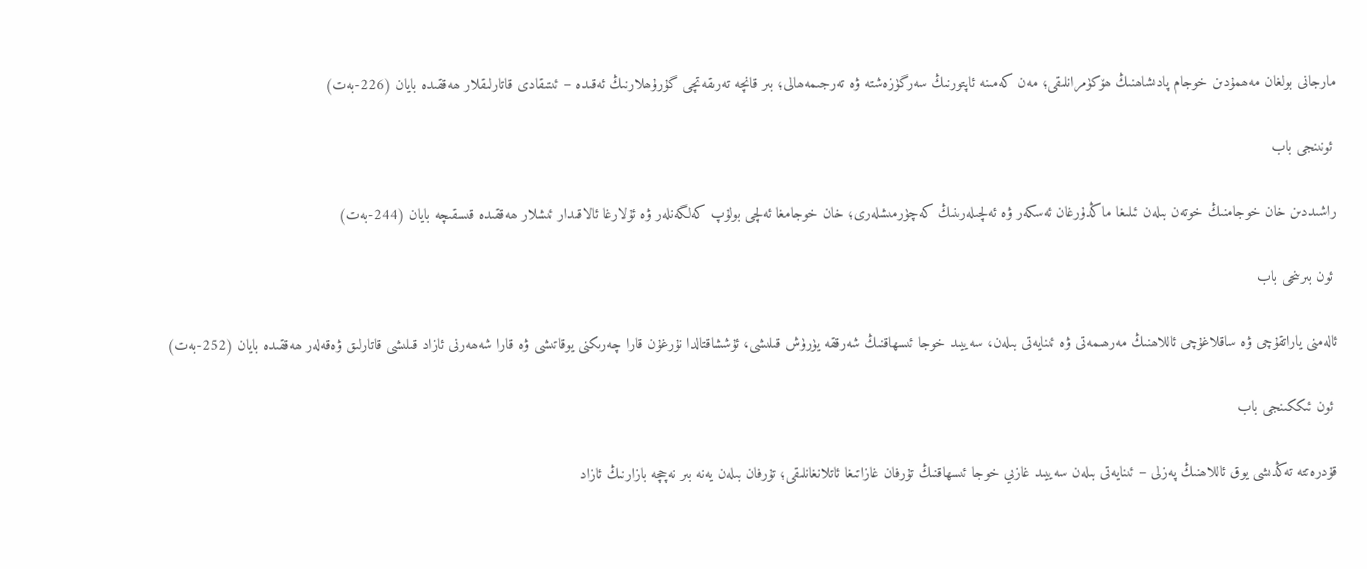مارجانى بولغان مەھمۇدىن خوجام پادىشاھنىڭ ھۆكۈمرانلىقى؛ مەن كەمىنە ئاپتورنىڭ سەرگۈزەشتە ۋە تەرجىمەھالى؛ بىر قانچە تەرىقەتچى گۇرۇھلارنىڭ ئەقىدە – ئىتىقادى قاتارلىقلار ھەققىدە بايان (226-بەت)

 ئونىنجى باب

راشىددىن خان خوجامنىڭ خوتەن بىلەن ئىلىغا ماڭدۇرغان ئەسكەر ۋە ئەلچىلەرىنىڭ كەچۈرمىشلەرى؛ خان خوجامغا ئەلچى بولۇپ كەلگەنلەر ۋە ئۇلارغا ئالاقىدار ئىشلار ھەققىدە قىسقىچە بايان (244-بەت)

 ئون بىرىنجى باب

ئالەمنى ياراتقۇچى ۋە ساقلاغۇچى ئاللاھنىڭ مەرھىمەتى ۋە ئىنايەتى بىلەن، سەييىد خوجا ئىسھاقنىڭ شەرققە يۈرۈش قىلىشى، ئۇششاقتالدا نۇرغۇن قارا چەرىكنى يوقاتىشى ۋە قارا شەھەرنى ئازاد قىلىشى قاتارلىق ۋەقەلەر ھەققىدە بايان (252-بەت)

 ئون ئىككىنجى باب

قۇدرەتتە تەڭدىشى يوق ئاللاھنىڭ پەزلى – ئىنايەتى بىلەن سەييىد غازىي خوجا ئىسھاقنىڭ تۇرفان غازاتىغا ئاتلانغانلىقى؛ تۇرفان بىلەن يەنە بىر نەچچە بازارنىڭ ئازاد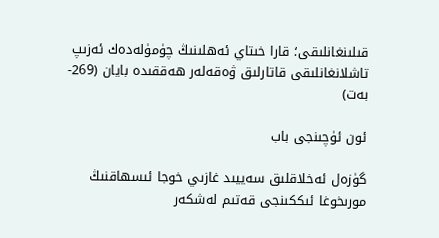قىلىنغانلىقى؛ قارا خىتاي ئەھلىنىڭ چۈمۈلەدەك ئەزىپ تاشلانغانلىقى قاتارلىق ۋەقەلەر ھەققىدە بايان (269-بەت)

ئون ئۈچىنجى باب

گۈزەل ئەخلاقلىق سەييىد غازىي خوجا ئىسھاقنىڭ مورىخوغا ئىككىنجى قەتىم لەشكەر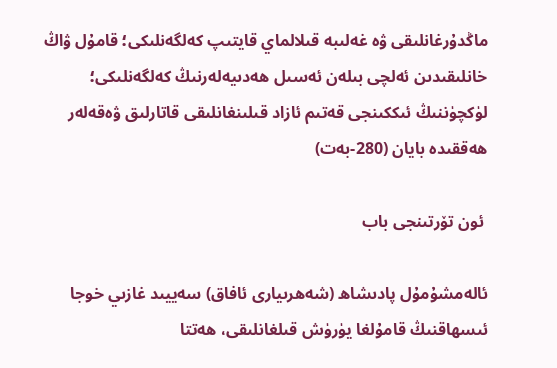ماڭدۇرغانلىقى ۋە غەلىبە قىلالماي قايتىپ كەلگەنلىكى؛ قامۇل ۋاڭ خانلىقىدىن ئەلچى بىلەن ئەسىل ھەدىيەلەرنىڭ كەلگەنلىكى؛ لۈكچۈننىڭ ئىككىنجى قەتىم ئازاد قىلىنغانلىقى قاتارلىق ۋەقەلەر ھەققىدە بايان (280-بەت)

 ئون تۆرتىنجى باب

ئالەمشۇمۇل پادىشاھ (شەھرىيارى ئافاق) سەييىد غازىي خوجا ئىسھاقنىڭ قامۇلغا يۈرۈش قىلغانلىقى، ھەتتا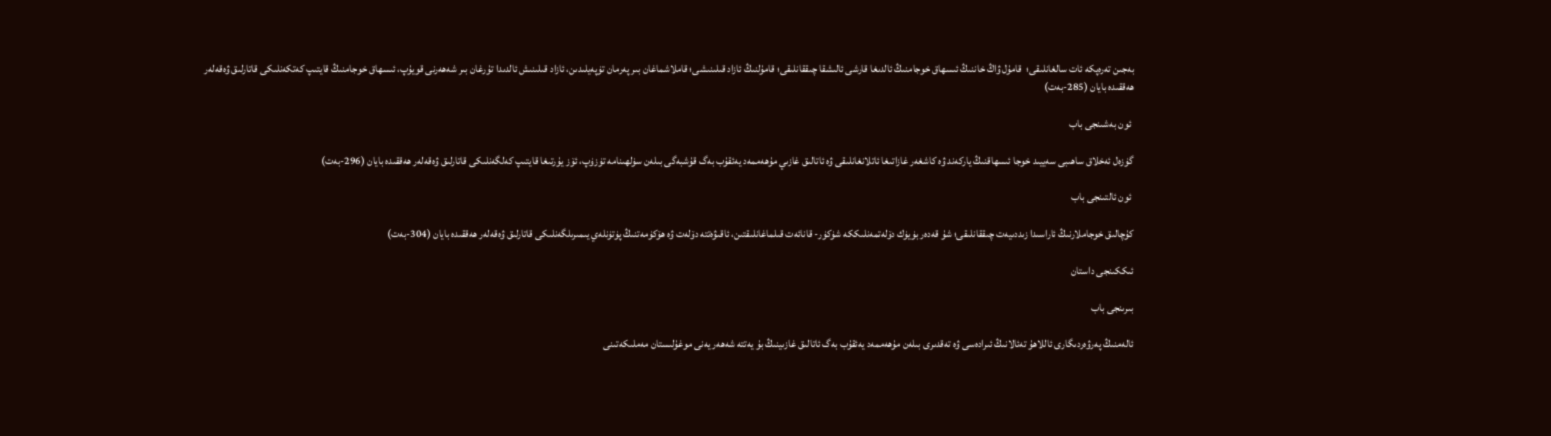بەجىن تەرەپكە ئات سالغانلىقى؛  قامۇل ۋاڭ خاننىڭ ئىسھاق خوجامنىڭ ئالدىغا قارشى ئالىشقا چىققانلىقى؛ قامۇلنىڭ ئازاد قىلىنىشى؛ قاملاشماغان بىر پەرمان تۈپەيلىدىن، ئازاد قىلىنىش ئالدىدا تۇرغان بىر شەھەرنى قويۇپ، ئىسھاق خوجامنىڭ قايتىپ كەتكەنلىكى قاتارلىق ۋەقەلەر ھەققىدە بايان (285-بەت)

 ئون بەشىنجى باب

گۈزەل ئەخلاق ساھىبى سەييىد خوجا ئىسھاقنىڭ ياركەند ۋە كاشغەر غازاتىغا ئاتلانغانلىقى ۋە ئاتالىق غازىي مۇھەممەد يەئقۇب بەگ قۇشبەگى بىلەن سۈلھىنامە تۈزۈپ، ئۆز يۇرتىغا قايتىپ كەلگەنلىكى قاتارلىق ۋەقەلەر ھەققىدە بايان (296-بەت)

 ئون ئالتىنجى باب

كۇچالىق خوجاملارنىڭ ئاراسىدا زىددىيەت چىققانلىقى؛ شۇ قەدەر بۈيۈك دۆلەتمەنلىككە شۈكۈر- قانائەت قىلماغانلىقتىن، ئاقىۋەتتە دۆلەت ۋە ھۆكۈمەتنىڭ پۈتۈنلەي يىمىرىلگەنلىكى قاتارلىق ۋەقەلەر ھەققىدە بايان (304-بەت)

ئىككىنجى داستان

بىرىنجى باب

ئالەمنىڭ پەرۋەردىگارى ئاللاھۇ تەئالانىڭ ئىرادەسى ۋە تەقدىرى بىلەن مۇھەممەد يەئقۇب بەگ ئاتالىق غازىينىڭ بۇ يەتتە شەھەر يەنى موغۇلىستان مەملىكەتىنى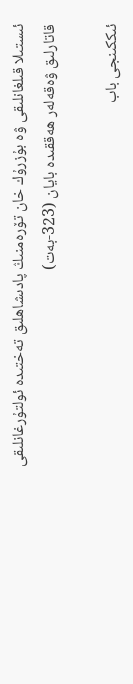ئىستىلا قىلغانلىقى ۋە بۇزرۇك خان تۆرەمنىڭ پادىشاھلىق تەختىدە ئولتۇرغانلىقى قاتارلىق ۋەقەلەر ھەققىدە بايان (323-بەت)

ئىككىنجى باب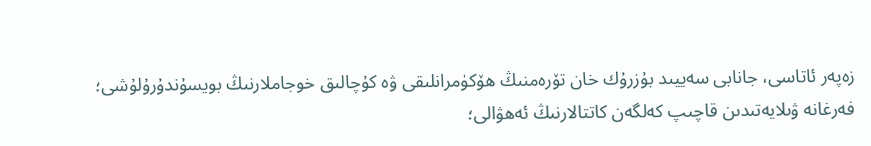زەپەر ئاتاسى، جانابى سەييىد بۇزرۇك خان تۆرەمنىڭ ھۆكۈمرانلىقى ۋە كۇچالىق خوجاملارنىڭ بويسۇندۇرۇلۇشى؛ فەرغانە ۋىلايەتىدىن قاچىپ كەلگەن كاتتالارنىڭ ئەھۋالى؛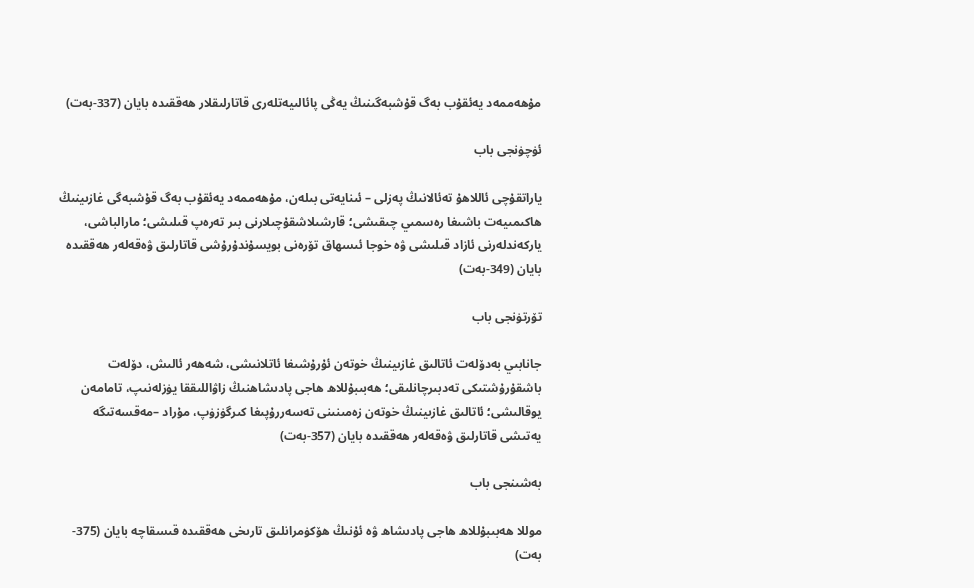مۇھەممەد يەئقۇب بەگ قۇشبەگىنىڭ يەڭى پائالىيەتلەرى قاتارلىقلار ھەققىدە بايان (337-بەت)

ئۈچۈنجى باب

ياراتقۇچى ئاللاھۇ تەئالانىڭ پەزلى – ئىنايەتى بىلەن، مۇھەممەد يەئقۇب بەگ قۇشبەگى غازىينىڭ ھاكىمىيەت باشىغا رەسمىي چىقىشى؛ قارشىلاشقۇچىلارنى بىر تەرەپ قىلىشى؛ مارالباشى، ياركەندلەرنى ئازاد قىلىشى ۋە خوجا ئىسھاق تۆرەنى بويسۇندۇرۇشى قاتارلىق ۋەقەلەر ھەققىدە بايان (349-بەت)

تۆرتۈنجى باب

جانابىي بەدۆلەت ئاتالىق غازىينىڭ خوتەن ئۇرۇشىغا ئاتلانىشى، شەھەر ئالىش، دۆلەت باشقۇرۇشتىكى تەدبىرچانلىقى؛ ھەبىبۇللاھ ھاجى پادىشاھنىڭ زاۋاللىققا يۈزلەنىپ، تامامەن يوقالىشى؛ ئاتالىق غازىينىڭ خوتەن زەمىنىنى تەسەررۇپىغا كىرگۈزۈپ، مۇراد –مەقسەتىگە يەتىشى قاتارلىق ۋەقەلەر ھەققىدە بايان (357-بەت)

بەشىنجى باب

موللا ھەبىبۇللاھ ھاجى پادىشاھ ۋە ئۇنىڭ ھۆكۈمرانلىق تارىخى ھەققىدە قىسقاچە بايان (375-بەت)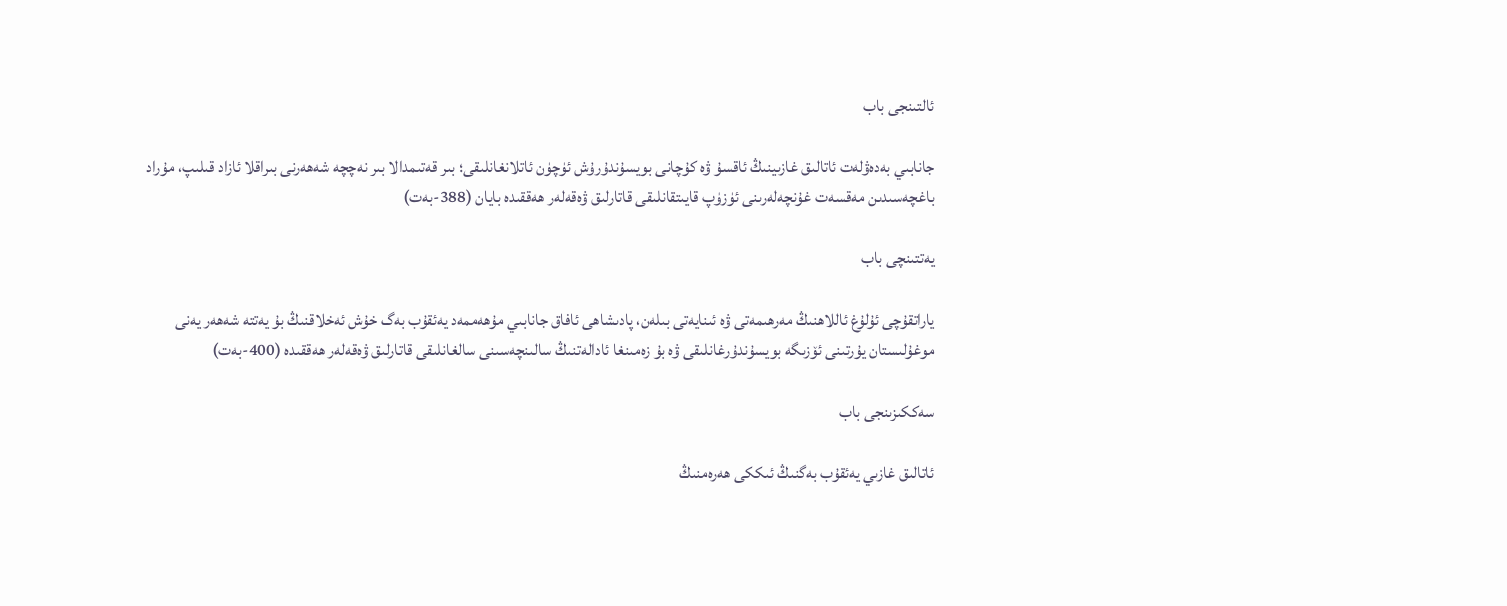ئالتىنجى باب

جانابىي بەدەۋلەت ئاتالىق غازىينىڭ ئاقسۇ ۋە كۇچانى بويسۇندۇرۇش ئۈچۈن ئاتلانغانلىقى؛ بىر قەتىمدالا بىر نەچچە شەھەرنى بىراقلا ئازاد قىلىپ، مۇراد باغچەسىدىن مەقسەت غۇنچەلەرىنى ئۈزۈپ قايىتقانلىقى قاتارلىق ۋەقەلەر ھەققىدە بايان (388-بەت)

يەتتىنچى باب

ياراتقۇچى ئۇلۇغ ئاللاھنىڭ مەرھىمەتى ۋە ئىنايەتى بىلەن، پادىشاھى ئافاق جانابىي مۇھەممەد يەئقۇب بەگ خۇش ئەخلاقنىڭ بۇ يەتتە شەھەر يەنى موغۇلىستان يۇرتىنى ئۆزىگە بويسۇندۇرغانلىقى ۋە بۇ زەمىنغا ئادالەتنىڭ سالىنچەسىنى سالغانلىقى قاتارلىق ۋەقەلەر ھەققىدە (400-بەت)

سەككىزىنجى باب

ئاتالىق غازىي يەئقۇب بەگنىڭ ئىككى ھەرەمنىڭ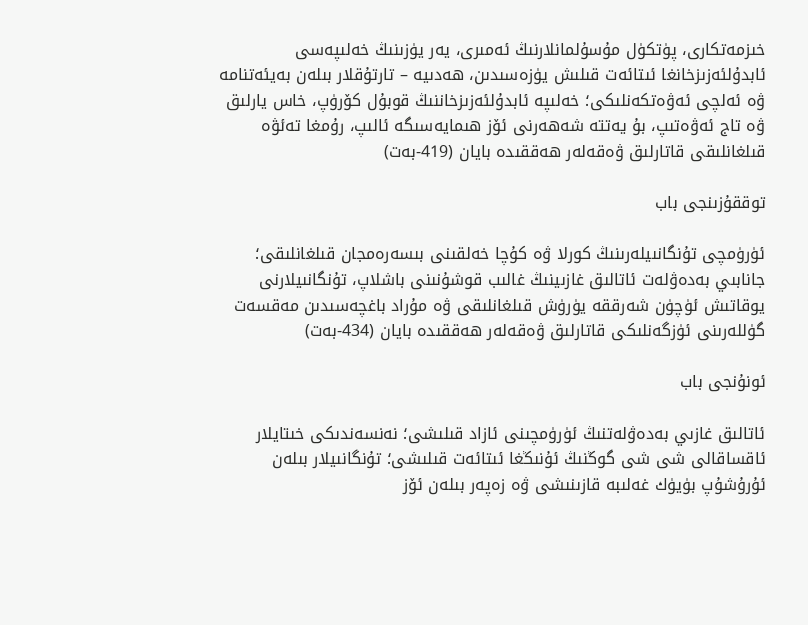خىزمەتكارى، پۈتكۈل مۇسۇلمانلارنىڭ ئەمىرى، يەر يۈزىنىڭ خەلىپەسى ئابدۇلئەزىزخانغا ئىتائەت قىلىش يۈزەسىدىن، ھەدىيە – تارتۇقلار بىلەن بەيئەتنامە ۋە ئەلچى ئەۋەتكەنلىكى؛ خەلىپە ئابدۇلئەزىزخاننىڭ قوبۇل كۆرۈپ، خاس يارلىق ۋە تاج ئەۋەتىپ، بۇ يەتتە شەھەرنى ئۆز ھىمايەسىگە ئالىپ، رۇمغا تەئۋە قىلغانلىقى قاتارلىق ۋەقەلەر ھەققىدە بايان (419-بەت)

توققۇزىنجى باب

ئۈرۈمچى تۇنگانىيلەرىنىڭ كورلا ۋە كۇچا خەلقىنى بىسەرەمجان قىلغانلىقى؛ جانابىي بەدەۋلەت ئاتالىق غازىينىڭ غالىب قوشۇنىنى باشلاپ، تۇنگانىيلارنى يوقاتىش ئۈچۈن شەرققە يۈرۈش قىلغانلىقى ۋە مۇراد باغچەسىدىن مەقسەت گۈللەرىنى ئۈزگەنلىكى قاتارلىق ۋەقەلەر ھەققىدە بايان (434-بەت)

ئونۇنجى باب

ئاتالىق غازىي بەدەۋلەتنىڭ ئۈرۈمچىنى ئازاد قىلىشى؛ نەنسەندىكى خىتايلار ئاقساقالى شى شى گوڭنىڭ ئۇنىڭغا ئىتائەت قىلىشى؛ تۇنگانىيلار بىلەن ئۇرۇشۇپ بۈيۈك غەلىبە قازىنىشى ۋە زەپەر بىلەن ئۆز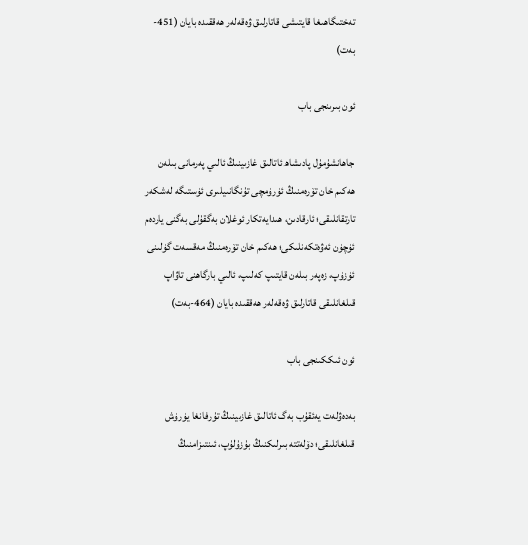تەختىگاھىغا قايتىشى قاتارلىق ۋەقەلەر ھەققىدە بايان (451-بەت)

ئون بىرىنجى باب

جاھانشۇمۇل پادىشاھ ئاتالىق غازىينىڭ ئالىي پەرمانى بىلەن ھەكىم خان تۆرەمنىڭ ئۈرۈمچى تۇنگانىيلىرى ئۈستىگە لەشكەر تارتقانلىقى؛ ئارقادىن، ھىدايەتكار ئوغلان بەگقۇلى بەگنى ياردەم ئۈچۈن ئەۋەتكەنلىكى؛ ھەكىم خان تۆرەمنىڭ مەقسەت گۈلىنى ئۈزۈپ، زەپەر بىلەن قايتىپ كەلىپ، ئالىي بارگاھنى تاۋاپ قىلغانلىقى قاتارلىق ۋەقەلەر ھەققىدە بايان (464-بەت)

ئون ئىككىنجى باب

بەدەۋلەت يەئقۇب بەگ ئاتالىق غازىينىڭ تۇرفانغا يۈرۈش قىلغانلىقى؛ دۆلەتتە بىرلىكنىڭ بۇزۇلۇپ، ئىنتىزامنىڭ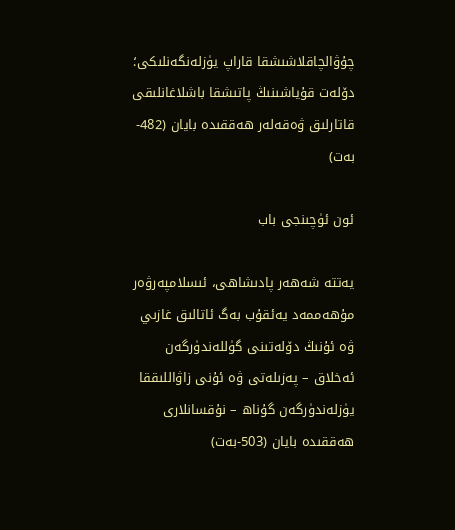چۇۋالچاقلاشىشقا قاراپ يۈزلەنگەنلىكى؛ دۆلەت قۇياشىنىڭ پاتىشقا باشلاغانلىقى قاتارلىق ۋەقەلەر ھەققىدە بايان (482-بەت)

ئون ئۈچىنجى باب

يەتتە شەھەر پادىشاھى، ئىسلامپەرۋەر مۇھەممەد يەئقۇب بەگ ئاتالىق غازىي ۋە ئۇنىڭ دۆلەتىنى گۈللەندۈرگەن ئەخلاق – پەزىلەتى ۋە ئۇنى زاۋاللىققا يۈزلەندۈرگەن گۇناھ – نۇقسانلارى ھەققىدە بايان (503-بەت)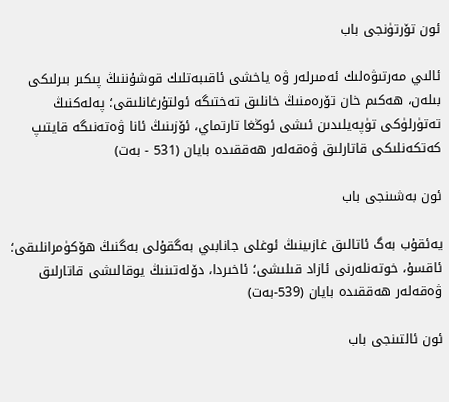ئون تۆرتۈنجى باب

ئالىي مەرتىۋەلىك ئەمىرلەر ۋە ياخشى ئاقىبەتلىك قوشۇننىڭ پىكىر بىرلىكى بىلەن، ھەكىم خان تۆرەمنىڭ خانلىق تەختىگە ئولتۇرغانلىقى؛ پەلەكنىڭ تەتۈرلۈكى تۈپەيلىدىن ئىشى ئوڭغا تارتماي، ئۆزىنىڭ ئانا ۋەتەنىگە قايتىپ كەتكەنلىكى قاتارلىق ۋەقەلەر ھەققىدە بايان (531 - بەت)

ئون بەشىنجى باب

يەئقۇب بەگ ئاتالىق غازىينىڭ ئوغلى جانابىي بەگقۇلى بەگنىڭ ھۆكۈمرانلىقى؛ ئاقسۇ، خوتەنلەرنى ئازاد قىلىشى؛ ئاخىردا، دۆلەتىنىڭ يوقالىشى قاتارلىق ۋەقەلەر ھەققىدە بايان (539-بەت)

ئون ئالتىنجى باب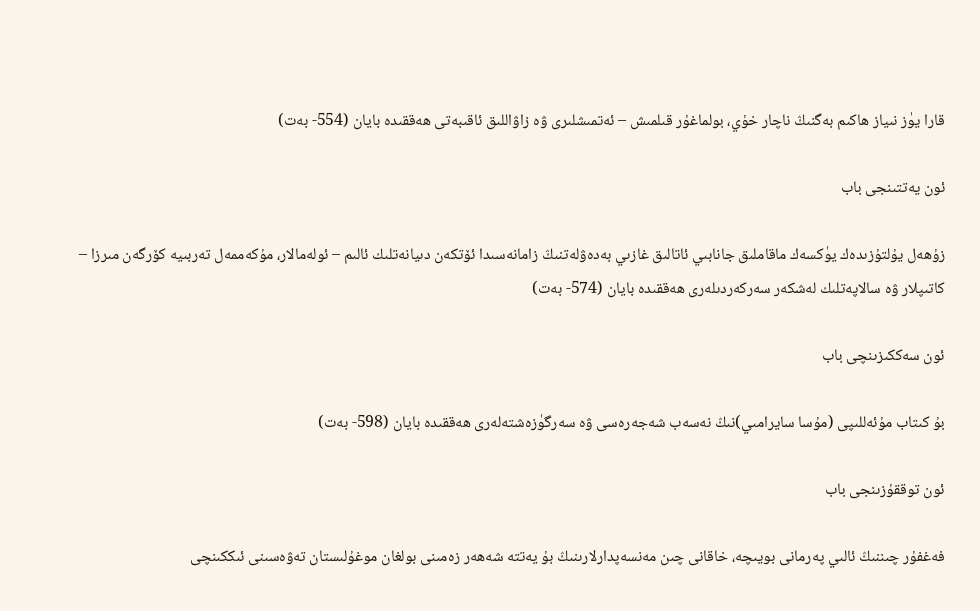قارا يۈز نىياز ھاكىم بەگنىڭ ناچار خۇي، بولماغۇر قىلمىش – ئەتمىشلىرى ۋە زاۋاللىق ئاقىبەتى ھەققىدە بايان (554- بەت)

ئون يەتتىنجى باب

زۇھەل يۇلتۇزىدەك يۈكسەك ماقاملىق جانابىي ئاتالىق غازىي بەدەۋلەتنىڭ زامانەسىدا ئۆتكەن دىيانەتلىك ئالىم – ئولەمالار، مۇكەممەل تەربىيە كۆرگەن مىرزا – كاتىپلار ۋە سالاپەتلىك لەشكەر سەركەردىلەرى ھەققىدە بايان (574- بەت)

ئون سەككىزىنچى باب

بۇ كىتاب مۇئەللىپى (مۇسا سايرامىي)نىڭ نەسەب شەجەرەسى ۋە سەرگۈزەشتەلەرى ھەققىدە بايان (598- بەت)

ئون توققۇزىنجى باب

فەغفۇر چىننىڭ ئالىي پەرمانى بويىچە، خاقانى چىن مەنسەپدارلارىنىڭ بۇ يەتتە شەھەر زەمىنى بولغان موغۇلىستان تەۋەسىنى ئىككىنچى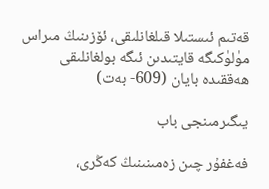قەتىم ئىستىلا قىلغانلىقى، ئۆزىنىڭ مىراس مۈلۈكىگە قايتىدىن ئىگە بولغانلىقى ھەققىدە بايان (609- بەت)

يىگىرمىنجى باب

فەغفۇر چىن زەمىنىنىڭ كەڭرى،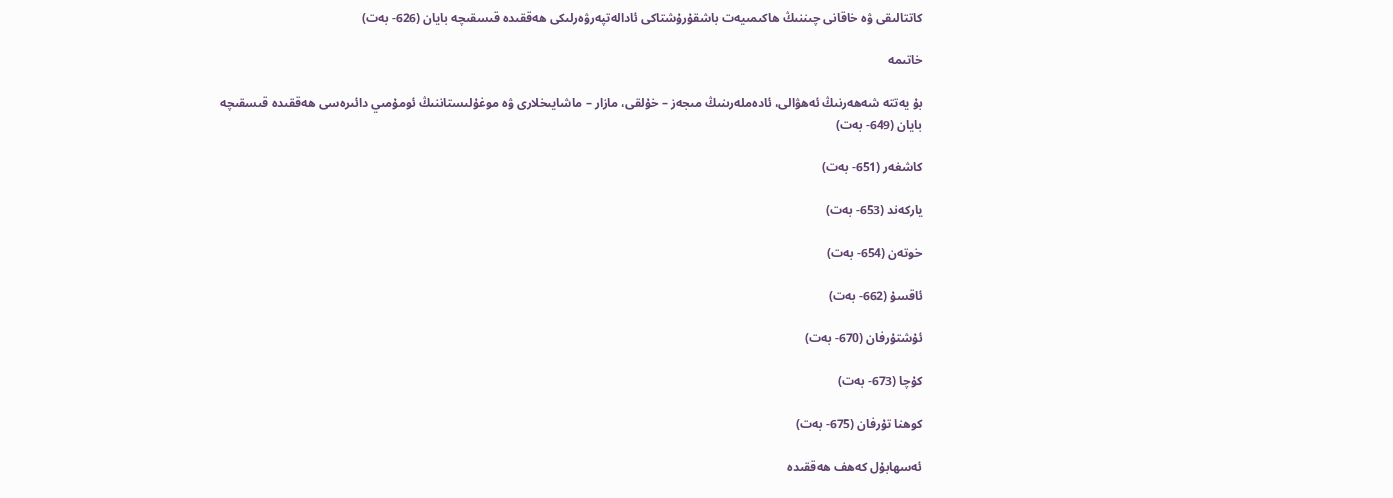كاتتالىقى ۋە خاقانى چىننىڭ ھاكىمىيەت باشقۇرۇشتاكى ئادالەتپەرۋەرلىكى ھەققىدە قىسقىچە بايان (626- بەت)

خاتىمە

بۇ يەتتە شەھەرنىڭ ئەھۋالى، ئادەملەرىنىڭ مىجەز – خۇلقى، مازار – ماشايىخلارى ۋە موغۇلىستاننىڭ ئومۇمىي دائىرەسى ھەققىدە قىسقىچە بايان (649- بەت)

كاشغەر (651- بەت)

ياركەند (653- بەت)

خوتەن (654- بەت)

ئاقسۇ (662- بەت)

ئۇشتۇرفان (670- بەت)

كۇچا (673- بەت)

كوھنا تۇرفان (675- بەت)

ئەسھابۇل كەھف ھەققىدە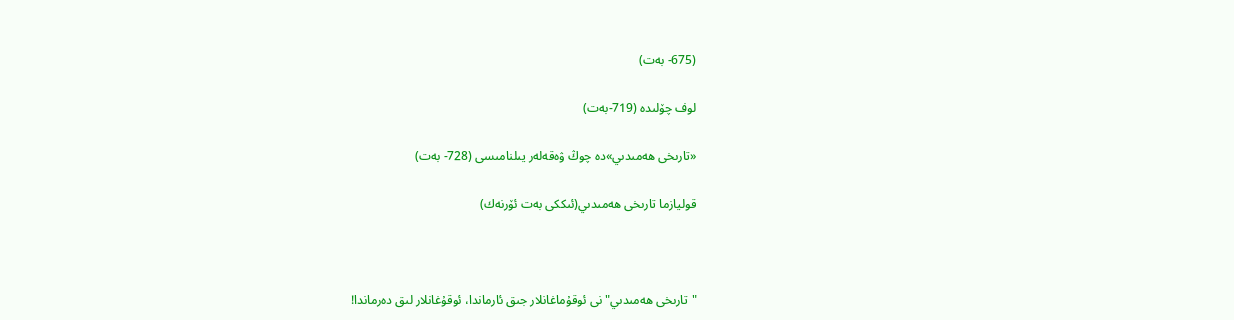(675- بەت)

لوف چۆلىدە (719-بەت)

«تارىخى ھەمىدىي»دە چوڭ ۋەقەلەر يىلنامىسى (728- بەت)

قوليازما تارىخى ھەمىدىي(ئىككى بەت ئۆرنەك)



"تارىخى ھەمىدىي"نى ئوقۇماغانلار جىق ئارماندا، ئوقۇغانلار لىق دەرماندا!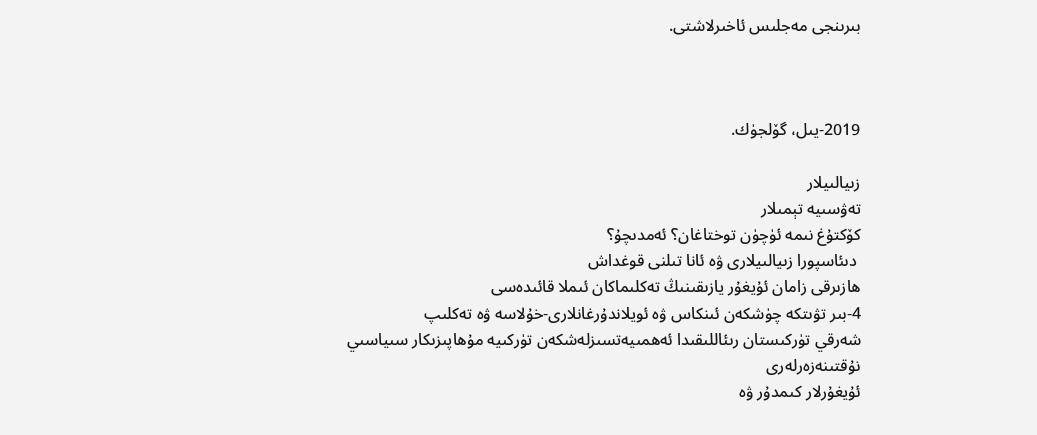بىرىنجى مەجلىس ئاخىرلاشتى.



2019-يىل، گۆلجۈك.

زىيالىيلار
تەۋسىيە تېمىلار
كۆكتۇغ نىمە ئۈچۈن توختاغان؟ ئەمدىچۇ؟
 دىئاسپورا زىيالىيلارى ۋە ئانا تىلنى قوغداش
ھازىرقى زامان ئۇيغۇر يازىقىنىڭ تەكلىماكان ئىملا قائىدەسى
4-بىر تۋىتكە چۈشكەن ئىنكاس ۋە ئويلاندۇرغانلارى-خۇلاسە ۋە تەكلىپ
شەرقي تۈركىستان رىئاللىقىدا ئەھمىيەتسىزلەشكەن تۈركىيە مۇھاپىزىكار سىياسىي نۇقتىنەزەرلەرى
ئۇيغۇرلار كىمدۇر ۋە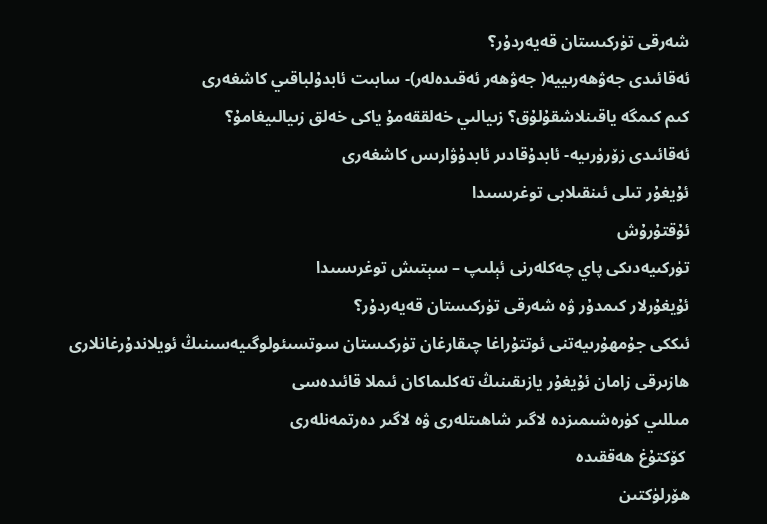شەرقى تۈركىستان قەيەردۇر؟
ئەقائىدى جەۋھەرىييە( جەۋھەر ئەقىدەلەر)- سابىت ئابدۇلباقىي كاشغەرى
كىم كىمگە ياقىنلاشقۇلۇق؟ زىيالىي خەلققەمۇ ياكى خەلق زىيالىيغامۇ؟
ئەقائىدى زۆرۈرىيە- ئابدۇقادىر ئابدۇۋارىس كاشغەرى
ئۇيغۇر تىلى ئىنقىلابى توغرىسىدا
ئۇقتۇرۇش
تۈركىيەدىكى پاي چەكلەرنى ئېلىپ – سېتىش توغرىسىدا
ئۇيغۇرلار كىمدۇر ۋە شەرقى تۈركىستان قەيەردۇر؟
ئىككى جۇمھۇرىيەتنى ئوتتۇراغا چىقارغان تۈركىستان سوتسىئولوگىيەسىنىڭ ئويلاندۇرغانلارى
ھازىرقى زامان ئۇيغۇر يازىقىنىڭ تەكلىماكان ئىملا قائىدەسى
مىللىي كۈرەشىمىزدە لاگىر شاھىتلەرى ۋە لاگىر دەرتمەنلەرى
 كۆكتۇغ ھەققىدە
ھۆرلۈكتىن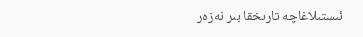ئىستىلاغاچە تارىخقا بىر نەزەر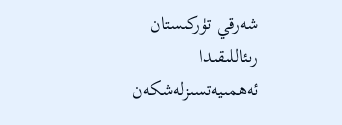شەرقي تۈركىستان رىئاللىقىدا ئەھمىيەتسىزلەشكەن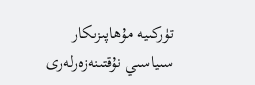تۈركىيە مۇھاپىزىكار سىياسىي نۇقتىنەزەرلەرى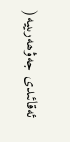ئەقائىدى جەۋھەرىييە(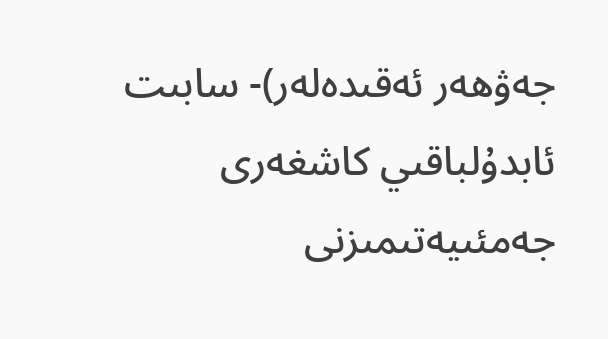جەۋھەر ئەقىدەلەر)- سابىت ئابدۇلباقىي كاشغەرى
جەمئىيەتىمىزنى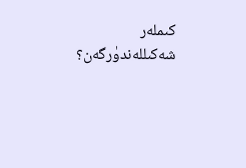كىملەر شەكىللەندۈرگەن؟